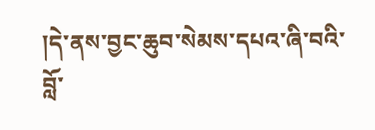།དེ་ནས་བྱང་ཆུབ་སེམས་དཔའ་ཞི་བའི་བློ་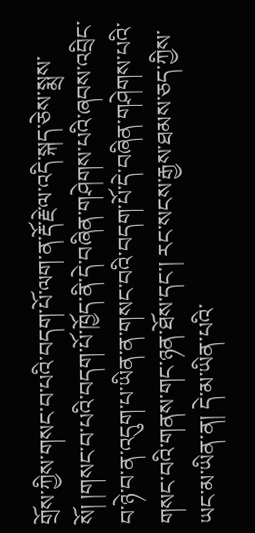གྲོས་ཀྱིས་གསང་བ་པའི་བདག་པོ་ལག་ན་རྡོ་རྗེ་ལ་འདི་སྐད་ཅེས་སྨྲས་སོ། །གསང་བ་པའི་བདག་པོ་ཁྱོད་ནི་དེ་བཞིན་གཤེགས་པའི་ཞབས་འབྲིང་བ་ཉེ་བ་ན་འདུག་པ་ཡིན་ན་གསང་བའི་བདག་པོ་དེ་བཞིན་གཤེགས་པའི་གསང་བའི་གནས་གང་ཉན་ཐོས་དང་། རང་སངས་རྒྱས་ཐམས་ཅད་ཀྱིས་ཡང་མ་ཡིན་ན། དེ་མ་ཡིན་པའི་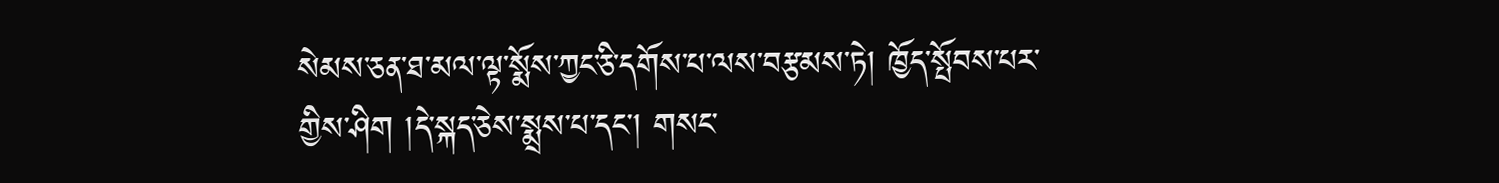སེམས་ཅན་ཐ་མལ་ལྟ་སྨོས་ཀྱང་ཅི་དགོས་པ་ལས་བརྩམས་ཏེ། ཁྱོད་སྤོབས་པར་གྱིས་ཤིག །དེ་སྐད་ཅེས་སྨྲས་པ་དང་། གསང་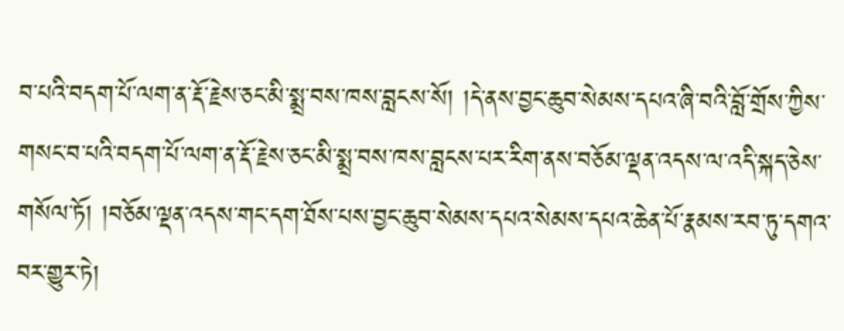བ་པའི་བདག་པོ་ལག་ན་རྡོ་རྗེས་ཅང་མི་སྨྲ་བས་ཁས་བླངས་སོ། །དེ་ནས་བྱང་ཆུབ་སེམས་དཔའ་ཞི་བའི་བློ་གྲོས་ཀྱིས་གསང་བ་པའི་བདག་པོ་ལག་ན་རྡོ་རྗེས་ཅང་མི་སྨྲ་བས་ཁས་བླངས་པར་རིག་ནས་བཅོམ་ལྡན་འདས་ལ་འདི་སྐད་ཅེས་གསོལ་ཏོ། །བཅོམ་ལྡན་འདས་གང་དག་ཐོས་པས་བྱང་ཆུབ་སེམས་དཔའ་སེམས་དཔའ་ཆེན་པོ་རྣམས་རབ་ཏུ་དགའ་བར་གྱུར་ཏེ།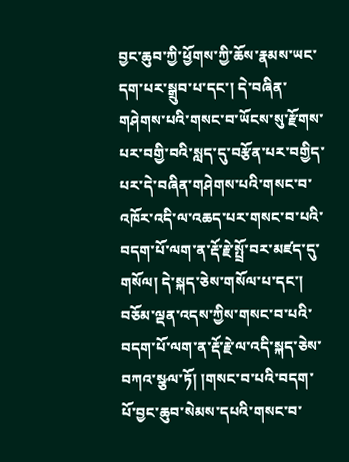བྱང་ཆུབ་ཀྱི་ཕྱོགས་ཀྱི་ཆོས་རྣམས་ཡང་དག་པར་སྒྲུབ་པ་དང་། དེ་བཞིན་གཤེགས་པའི་གསང་བ་ཡོངས་སུ་རྫོགས་པར་བགྱི་བའི་སླད་དུ་བརྩོན་པར་བགྱིད་པར་དེ་བཞིན་གཤེགས་པའི་གསང་བ་འཁོར་འདི་ལ་འཆད་པར་གསང་བ་པའི་བདག་པོ་ལག་ན་རྡོ་རྗེ་སྤྲོ་བར་མཛད་དུ་གསོལ། དེ་སྐད་ཅེས་གསོལ་པ་དང་། བཅོམ་ལྡན་འདས་ཀྱིས་གསང་བ་པའི་བདག་པོ་ལག་ན་རྡོ་རྗེ་ལ་འདི་སྐད་ཅེས་བཀའ་སྩལ་ཏོ། །གསང་བ་པའི་བདག་པོ་བྱང་ཆུབ་སེམས་དཔའི་གསང་བ་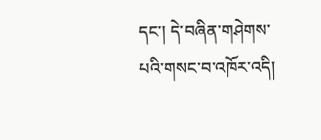དང་། དེ་བཞིན་གཤེགས་པའི་གསང་བ་འཁོར་འདི།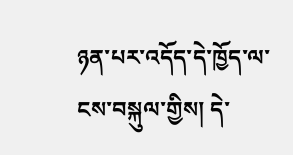ཉན་པར་འདོད་དེ་ཁྱོད་ལ་ངས་བསྐུལ་གྱིས། དེ་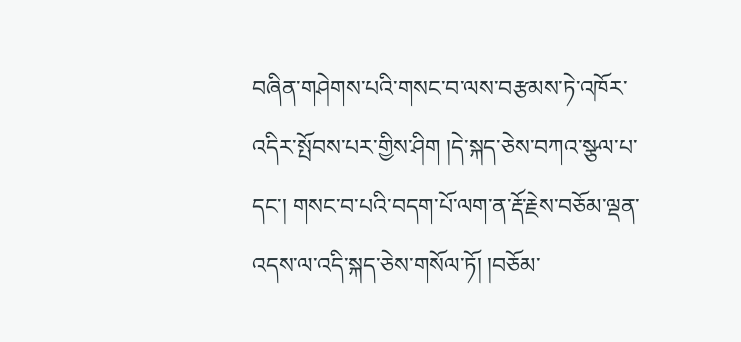བཞིན་གཤེགས་པའི་གསང་བ་ལས་བརྩམས་ཏེ་འཁོར་འདིར་སྤོབས་པར་གྱིས་ཤིག །དེ་སྐད་ཅེས་བཀའ་སྩལ་པ་དང་། གསང་བ་པའི་བདག་པོ་ལག་ན་རྡོ་རྗེས་བཅོམ་ལྡན་འདས་ལ་འདི་སྐད་ཅེས་གསོལ་ཏོ། །བཅོམ་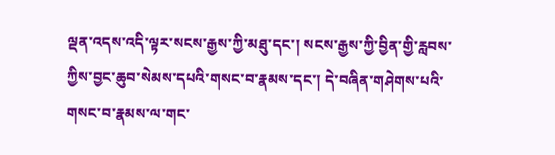ལྡན་འདས་འདི་ལྟར་སངས་རྒྱས་ཀྱི་མཐུ་དང་། སངས་རྒྱས་ཀྱི་བྱིན་གྱི་རླབས་ཀྱིས་བྱང་ཆུབ་སེམས་དཔའི་གསང་བ་རྣམས་དང་། དེ་བཞིན་གཤེགས་པའི་གསང་བ་རྣམས་ལ་གང་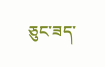ཅུང་ཟད་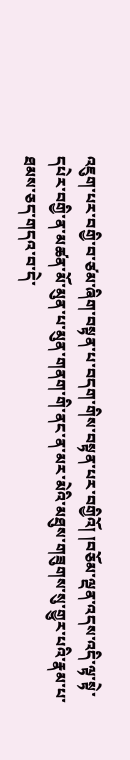འཇུག་པར་བགྱི་བ་ཙམ་ཞིག་བསྟན་པ་བདག་གིས་བསྟན་པར་བགྱིའོ། །བཅོམ་ལྡན་འདས་འདི་ལྟ་སྟེ་དཔེར་བགྱི་ན་མཚན་མོ་མུན་པ་མུན་གནག་གི་ནང་ན་མར་མེའི་མཐུས་གཟུགས་སུ་གྱུར་པའི་རྣམ་པ་ཐམས་ཅད་གདའ་བ་དེ་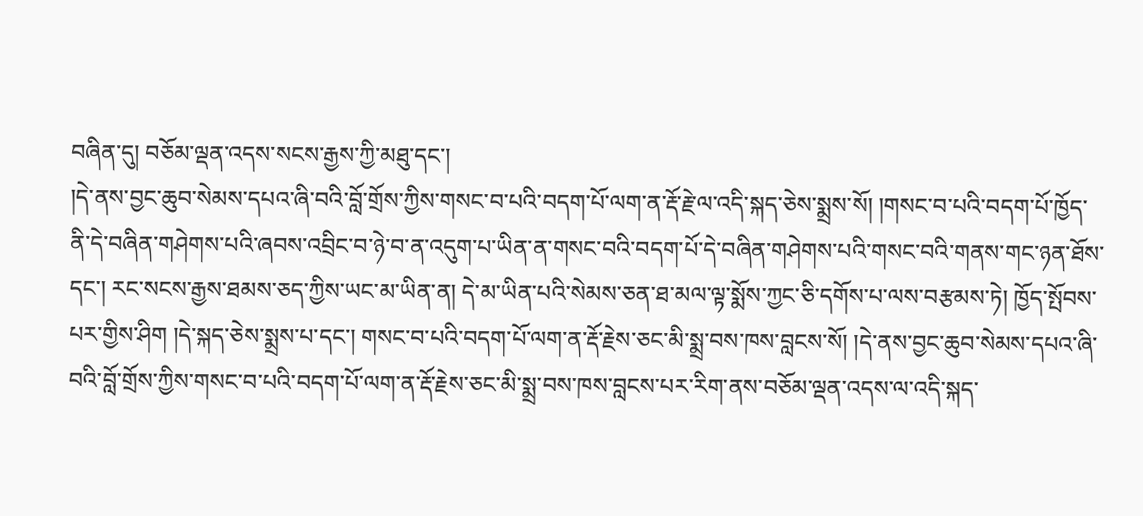བཞིན་དུ། བཅོམ་ལྡན་འདས་སངས་རྒྱས་ཀྱི་མཐུ་དང་།
།དེ་ནས་བྱང་ཆུབ་སེམས་དཔའ་ཞི་བའི་བློ་གྲོས་ཀྱིས་གསང་བ་པའི་བདག་པོ་ལག་ན་རྡོ་རྗེ་ལ་འདི་སྐད་ཅེས་སྨྲས་སོ། །གསང་བ་པའི་བདག་པོ་ཁྱོད་ནི་དེ་བཞིན་གཤེགས་པའི་ཞབས་འབྲིང་བ་ཉེ་བ་ན་འདུག་པ་ཡིན་ན་གསང་བའི་བདག་པོ་དེ་བཞིན་གཤེགས་པའི་གསང་བའི་གནས་གང་ཉན་ཐོས་དང་། རང་སངས་རྒྱས་ཐམས་ཅད་ཀྱིས་ཡང་མ་ཡིན་ན། དེ་མ་ཡིན་པའི་སེམས་ཅན་ཐ་མལ་ལྟ་སྨོས་ཀྱང་ཅི་དགོས་པ་ལས་བརྩམས་ཏེ། ཁྱོད་སྤོབས་པར་གྱིས་ཤིག །དེ་སྐད་ཅེས་སྨྲས་པ་དང་། གསང་བ་པའི་བདག་པོ་ལག་ན་རྡོ་རྗེས་ཅང་མི་སྨྲ་བས་ཁས་བླངས་སོ། །དེ་ནས་བྱང་ཆུབ་སེམས་དཔའ་ཞི་བའི་བློ་གྲོས་ཀྱིས་གསང་བ་པའི་བདག་པོ་ལག་ན་རྡོ་རྗེས་ཅང་མི་སྨྲ་བས་ཁས་བླངས་པར་རིག་ནས་བཅོམ་ལྡན་འདས་ལ་འདི་སྐད་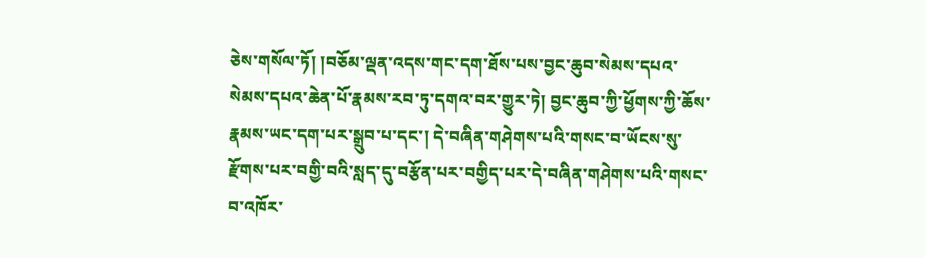ཅེས་གསོལ་ཏོ། །བཅོམ་ལྡན་འདས་གང་དག་ཐོས་པས་བྱང་ཆུབ་སེམས་དཔའ་སེམས་དཔའ་ཆེན་པོ་རྣམས་རབ་ཏུ་དགའ་བར་གྱུར་ཏེ། བྱང་ཆུབ་ཀྱི་ཕྱོགས་ཀྱི་ཆོས་རྣམས་ཡང་དག་པར་སྒྲུབ་པ་དང་། དེ་བཞིན་གཤེགས་པའི་གསང་བ་ཡོངས་སུ་རྫོགས་པར་བགྱི་བའི་སླད་དུ་བརྩོན་པར་བགྱིད་པར་དེ་བཞིན་གཤེགས་པའི་གསང་བ་འཁོར་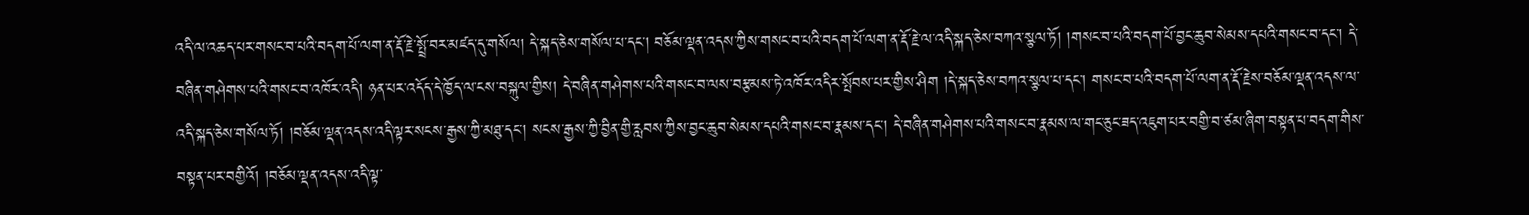འདི་ལ་འཆད་པར་གསང་བ་པའི་བདག་པོ་ལག་ན་རྡོ་རྗེ་སྤྲོ་བར་མཛད་དུ་གསོལ། དེ་སྐད་ཅེས་གསོལ་པ་དང་། བཅོམ་ལྡན་འདས་ཀྱིས་གསང་བ་པའི་བདག་པོ་ལག་ན་རྡོ་རྗེ་ལ་འདི་སྐད་ཅེས་བཀའ་སྩལ་ཏོ། །གསང་བ་པའི་བདག་པོ་བྱང་ཆུབ་སེམས་དཔའི་གསང་བ་དང་། དེ་བཞིན་གཤེགས་པའི་གསང་བ་འཁོར་འདི། ཉན་པར་འདོད་དེ་ཁྱོད་ལ་ངས་བསྐུལ་གྱིས། དེ་བཞིན་གཤེགས་པའི་གསང་བ་ལས་བརྩམས་ཏེ་འཁོར་འདིར་སྤོབས་པར་གྱིས་ཤིག །དེ་སྐད་ཅེས་བཀའ་སྩལ་པ་དང་། གསང་བ་པའི་བདག་པོ་ལག་ན་རྡོ་རྗེས་བཅོམ་ལྡན་འདས་ལ་འདི་སྐད་ཅེས་གསོལ་ཏོ། །བཅོམ་ལྡན་འདས་འདི་ལྟར་སངས་རྒྱས་ཀྱི་མཐུ་དང་། སངས་རྒྱས་ཀྱི་བྱིན་གྱི་རླབས་ཀྱིས་བྱང་ཆུབ་སེམས་དཔའི་གསང་བ་རྣམས་དང་། དེ་བཞིན་གཤེགས་པའི་གསང་བ་རྣམས་ལ་གང་ཅུང་ཟད་འཇུག་པར་བགྱི་བ་ཙམ་ཞིག་བསྟན་པ་བདག་གིས་བསྟན་པར་བགྱིའོ། །བཅོམ་ལྡན་འདས་འདི་ལྟ་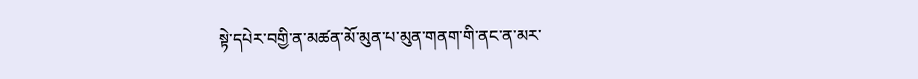སྟེ་དཔེར་བགྱི་ན་མཚན་མོ་མུན་པ་མུན་གནག་གི་ནང་ན་མར་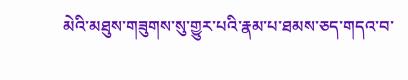མེའི་མཐུས་གཟུགས་སུ་གྱུར་པའི་རྣམ་པ་ཐམས་ཅད་གདའ་བ་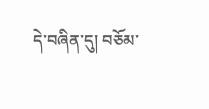དེ་བཞིན་དུ། བཅོམ་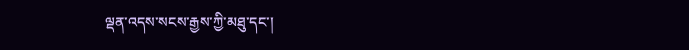ལྡན་འདས་སངས་རྒྱས་ཀྱི་མཐུ་དང་།